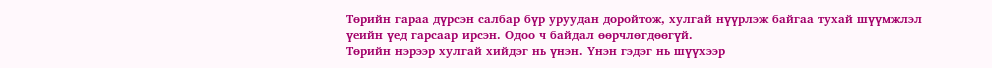Төрийн гараа дүрсэн салбар бүр уруудан доройтож, хулгай нүүрлэж байгаа тухай шүүмжлэл үеийн үед гарсаар ирсэн. Одоо ч байдал өөрчлөгдөөгүй.
Төрийн нэрээр хулгай хийдэг нь үнэн. Үнэн гэдэг нь шүүхээр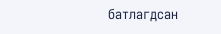батлагдсан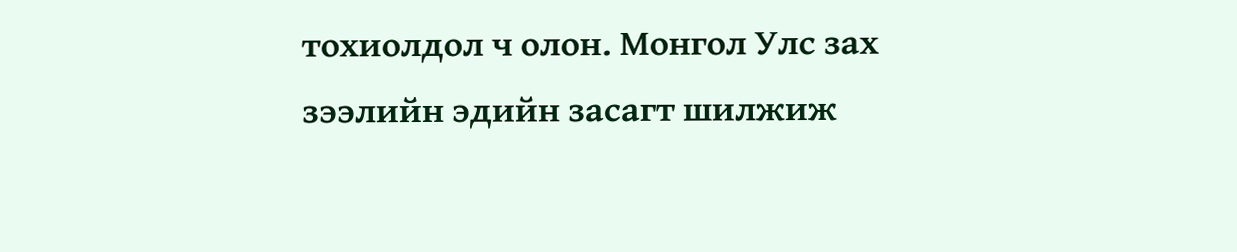тохиолдол ч олон. Монгол Улс зах зээлийн эдийн засагт шилжиж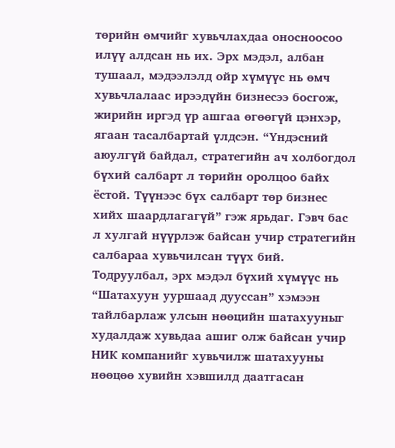төрийн өмчийг хувьчлахдаа оносноосоо илүү алдсан нь их. Эрх мэдэл, албан тушаал, мэдээлэлд ойр хүмүүс нь өмч хувьчлалаас ирээдүйн бизнесээ босгож, жирийн иргэд үр ашгаа өгөөгүй цэнхэр, ягаан тасалбартай үлдсэн. “Үндэсний аюулгүй байдал, стратегийн ач холбогдол бүхий салбарт л төрийн оролцоо байх ёстой. Түүнээс бүх салбарт төр бизнес хийх шаардлагагүй” гэж ярьдаг. Гэвч бас л хулгай нүүрлэж байсан учир стратегийн салбараа хувьчилсан түүх бий. Тодруулбал, эрх мэдэл бүхий хүмүүс нь “Шатахуун ууршаад дууссан” хэмээн тайлбарлаж улсын нөөцийн шатахууныг худалдаж хувьдаа ашиг олж байсан учир НИК компанийг хувьчилж шатахууны нөөцөө хувийн хэвшилд даатгасан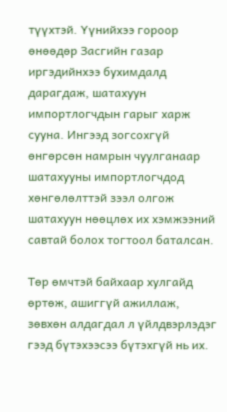түүхтэй. Үүнийхээ гороор өнөөдөр Засгийн газар иргэдийнхээ бухимдалд дарагдаж, шатахуун импортлогчдын гарыг харж сууна. Ингээд зогсохгүй өнгөрсөн намрын чуулганаар шатахууны импортлогчдод хөнгөлөлттэй зээл олгож шатахуун нөөцлөх их хэмжээний савтай болох тогтоол баталсан.

Төр өмчтэй байхаар хулгайд өртөж, ашиггүй ажиллаж, зөвхөн алдагдал л үйлдвэрлэдэг гээд бүтэхээсээ бүтэхгүй нь их.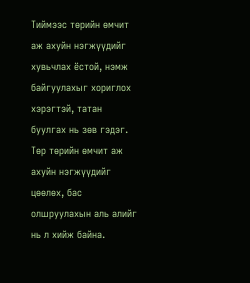Тиймээс төрийн өмчит аж ахуйн нэгжүүдийг хувьчлах ёстой, нэмж байгуулахыг хориглох хэрэгтэй, татан буулгах нь зөв гэдэг. Төр төрийн өмчит аж ахуйн нэгжүүдийг цөөлөх, бас олшруулахын аль алийг нь л хийж байна.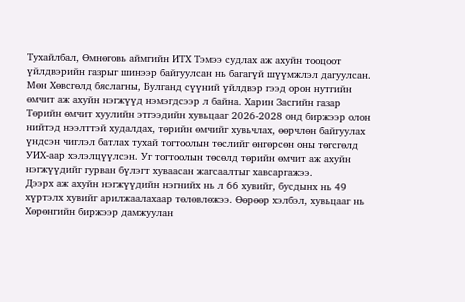Тухайлбал, Өмнөговь аймгийн ИТХ Тэмээ судлах аж ахуйн тооцоот үйлдвэрийн газрыг шинээр байгуулсан нь багагүй шүүмжлэл дагуулсан. Мөн Хөвсгөлд бяслагны, Булганд сүүний үйлдвэр гээд орон нутгийн өмчит аж ахуйн нэгжүүд нэмэгдсээр л байна. Харин Засгийн газар Төрийн өмчит хуулийн этгээдийн хувьцааг 2026-2028 онд биржээр олон нийтэд нээлттэй худалдах, төрийн өмчийг хувьчлах, өөрчлөн байгуулах үндсэн чиглэл батлах тухай тогтоолын төслийг өнгөрсөн оны төгсгөлд УИХ-аар хэлэлцүүлсэн. Уг тогтоолын төсөлд төрийн өмчит аж ахуйн нэгжүүдийг гурван бүлэгт хуваасан жагсаалтыг хавсаргажээ.
Дээрх аж ахуйн нэгжүүдийн нэгнийх нь л 66 хувийг, бусдынх нь 49 хүртэлх хувийг арилжаалахаар төлөвлөжээ. Өөрөөр хэлбэл, хувьцааг нь Хөрөнгийн биржээр дамжуулан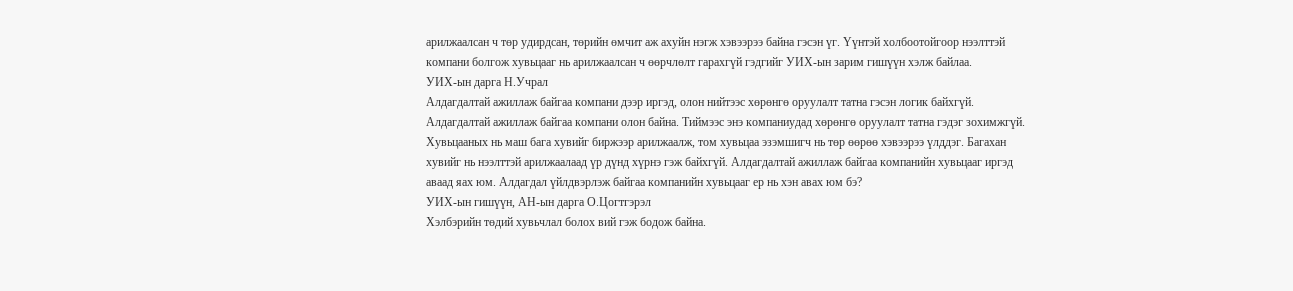арилжаалсан ч төр удирдсан, төрийн өмчит аж ахуйн нэгж хэвээрээ байна гэсэн үг. Үүнтэй холбоотойгоор нээлттэй компани болгож хувьцааг нь арилжаалсан ч өөрчлөлт гарахгүй гэдгийг УИХ-ын зарим гишүүн хэлж байлаа.
УИХ-ын дарга Н.Учрал
Алдагдалтай ажиллаж байгаа компани дээр иргэд, олон нийтээс хөрөнгө оруулалт татна гэсэн логик байхгүй. Алдагдалтай ажиллаж байгаа компани олон байна. Тиймээс энэ компаниудад хөрөнгө оруулалт татна гэдэг зохимжгүй. Хувьцааных нь маш бага хувийг биржээр арилжаалж, том хувьцаа эзэмшигч нь төр өөрөө хэвээрээ үлддэг. Багахан хувийг нь нээлттэй арилжаалаад үр дүнд хүрнэ гэж байхгүй. Алдагдалтай ажиллаж байгаа компанийн хувьцааг иргэд аваад яах юм. Алдагдал үйлдвэрлэж байгаа компанийн хувьцааг ер нь хэн авах юм бэ?
УИХ-ын гишүүн, АН-ын дарга О.Цогтгэрэл
Хэлбэрийн төдий хувьчлал болох вий гэж бодож байна.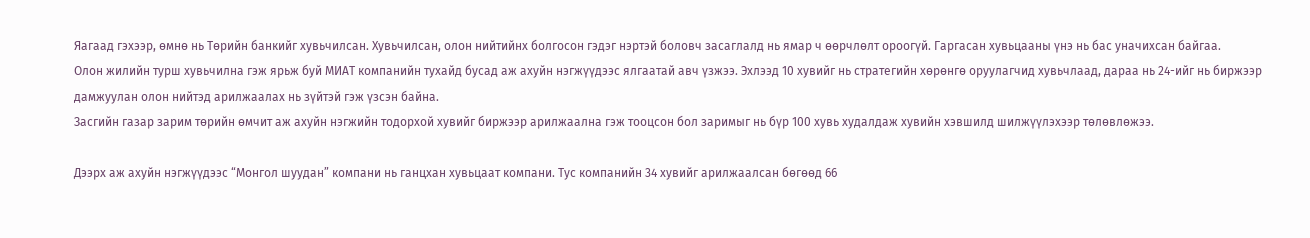Яагаад гэхээр, өмнө нь Төрийн банкийг хувьчилсан. Хувьчилсан, олон нийтийнх болгосон гэдэг нэртэй боловч засаглалд нь ямар ч өөрчлөлт ороогүй. Гаргасан хувьцааны үнэ нь бас уначихсан байгаа.
Олон жилийн турш хувьчилна гэж ярьж буй МИАТ компанийн тухайд бусад аж ахуйн нэгжүүдээс ялгаатай авч үзжээ. Эхлээд 10 хувийг нь стратегийн хөрөнгө оруулагчид хувьчлаад, дараа нь 24-ийг нь биржээр дамжуулан олон нийтэд арилжаалах нь зүйтэй гэж үзсэн байна.
Засгийн газар зарим төрийн өмчит аж ахуйн нэгжийн тодорхой хувийг биржээр арилжаална гэж тооцсон бол заримыг нь бүр 100 хувь худалдаж хувийн хэвшилд шилжүүлэхээр төлөвлөжээ.

Дээрх аж ахуйн нэгжүүдээс “Монгол шуудан” компани нь ганцхан хувьцаат компани. Тус компанийн 34 хувийг арилжаалсан бөгөөд 66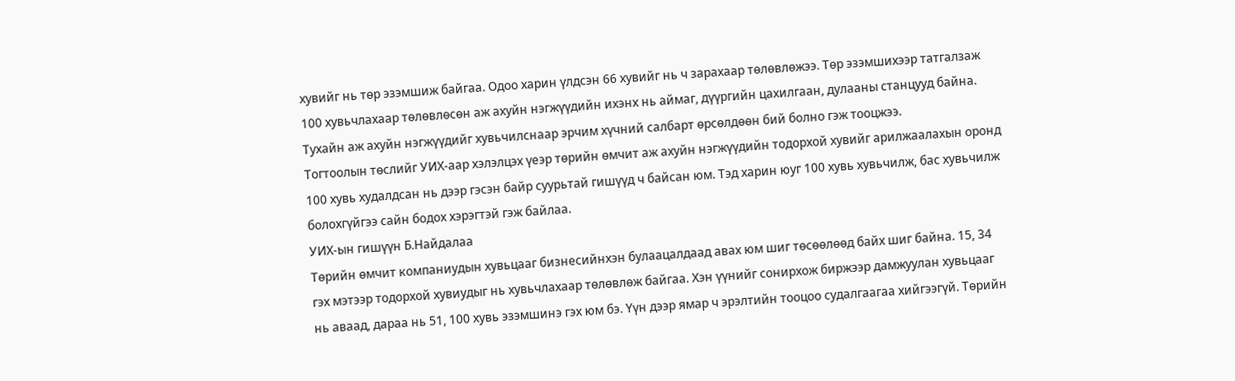хувийг нь төр эзэмшиж байгаа. Одоо харин үлдсэн 66 хувийг нь ч зарахаар төлөвлөжээ. Төр эзэмшихээр татгалзаж 100 хувьчлахаар төлөвлөсөн аж ахуйн нэгжүүдийн ихэнх нь аймаг, дүүргийн цахилгаан, дулааны станцууд байна.
Тухайн аж ахуйн нэгжүүдийг хувьчилснаар эрчим хүчний салбарт өрсөлдөөн бий болно гэж тооцжээ.
Тогтоолын төслийг УИХ-аар хэлэлцэх үеэр төрийн өмчит аж ахуйн нэгжүүдийн тодорхой хувийг арилжаалахын оронд 100 хувь худалдсан нь дээр гэсэн байр суурьтай гишүүд ч байсан юм. Тэд харин юуг 100 хувь хувьчилж, бас хувьчилж болохгүйгээ сайн бодох хэрэгтэй гэж байлаа.
УИХ-ын гишүүн Б.Найдалаа
Төрийн өмчит компаниудын хувьцааг бизнесийнхэн булаацалдаад авах юм шиг төсөөлөөд байх шиг байна. 15, 34 гэх мэтээр тодорхой хувиудыг нь хувьчлахаар төлөвлөж байгаа. Хэн үүнийг сонирхож биржээр дамжуулан хувьцааг нь аваад, дараа нь 51, 100 хувь эзэмшинэ гэх юм бэ. Үүн дээр ямар ч эрэлтийн тооцоо судалгаагаа хийгээгүй. Төрийн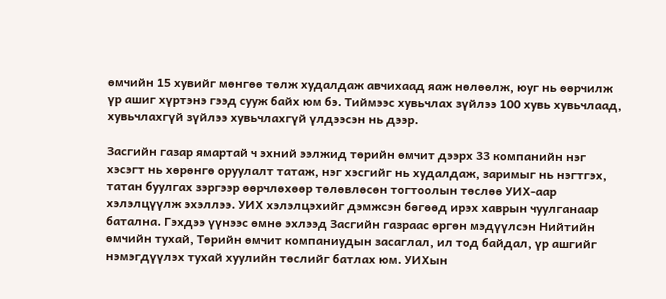өмчийн 15 хувийг мөнгөө төлж худалдаж авчихаад яаж нөлөөлж, юуг нь өөрчилж үр ашиг хүртэнэ гээд сууж байх юм бэ. Тиймээс хувьчлах зүйлээ 100 хувь хувьчлаад, хувьчлахгүй зүйлээ хувьчлахгүй үлдээсэн нь дээр.

Засгийн газар ямартай ч эхний ээлжид төрийн өмчит дээрх 33 компанийн нэг хэсэгт нь хөрөнгө оруулалт татаж, нэг хэсгийг нь худалдаж, заримыг нь нэгтгэх, татан буулгах зэргээр өөрчлөхөөр төлөвлөсөн тогтоолын төслөө УИХ-аар хэлэлцүүлж эхэллээ. УИХ хэлэлцэхийг дэмжсэн бөгөөд ирэх хаврын чуулганаар батална. Гэхдээ үүнээс өмнө эхлээд Засгийн газраас өргөн мэдүүлсэн Нийтийн өмчийн тухай, Төрийн өмчит компаниудын засаглал, ил тод байдал, үр ашгийг нэмэгдүүлэх тухай хуулийн төслийг батлах юм. УИХын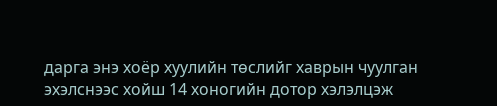дарга энэ хоёр хуулийн төслийг хаврын чуулган эхэлснээс хойш 14 хоногийн дотор хэлэлцэж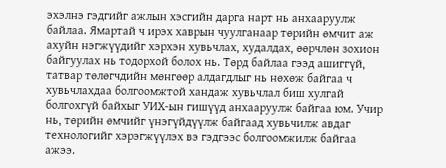эхэлнэ гэдгийг ажлын хэсгийн дарга нарт нь анхааруулж байлаа. Ямартай ч ирэх хаврын чуулганаар төрийн өмчит аж ахуйн нэгжүүдийг хэрхэн хувьчлах, худалдах, өөрчлөн зохион байгуулах нь тодорхой болох нь. Төрд байлаа гээд ашиггүй, татвар төлөгчдийн мөнгөөр алдагдлыг нь нөхөж байгаа ч хувьчлахдаа болгоомжтой хандаж хувьчлал биш хулгай болгохгүй байхыг УИХ-ын гишүүд анхааруулж байгаа юм. Учир нь, төрийн өмчийг үнэгүйдүүлж байгаад хувьчилж авдаг технологийг хэрэгжүүлэх вэ гэдгээс болгоомжилж байгаа ажээ.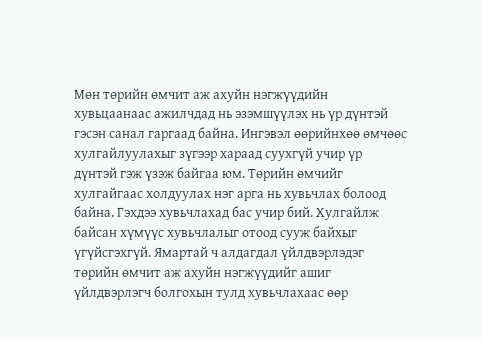Мөн төрийн өмчит аж ахуйн нэгжүүдийн хувьцаанаас ажилчдад нь эзэмшүүлэх нь үр дүнтэй гэсэн санал гаргаад байна. Ингэвэл өөрийнхөө өмчөөс хулгайлуулахыг зүгээр хараад суухгүй учир үр дүнтэй гэж үзэж байгаа юм. Төрийн өмчийг хулгайгаас холдуулах нэг арга нь хувьчлах болоод байна. Гэхдээ хувьчлахад бас учир бий. Хулгайлж байсан хүмүүс хувьчлалыг отоод сууж байхыг үгүйсгэхгүй. Ямартай ч алдагдал үйлдвэрлэдэг төрийн өмчит аж ахуйн нэгжүүдийг ашиг үйлдвэрлэгч болгохын тулд хувьчлахаас өөр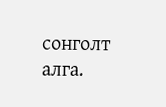сонголт алга.